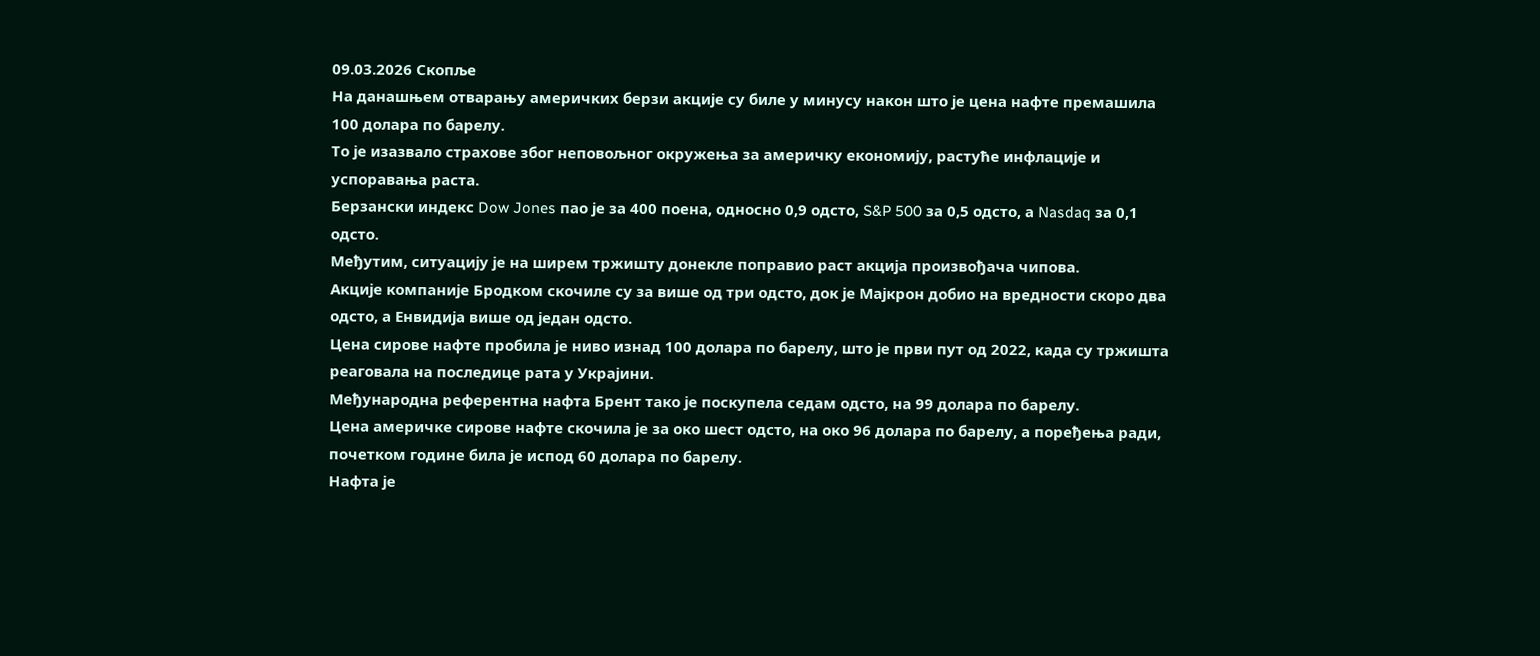09.03.2026 Скопље
На данашњем отварању америчких берзи акције су биле у минусу након што је цена нафте премашила 100 долара по барелу.
То је изазвало страхове због неповољног окружења за америчку економију, растуће инфлације и успоравања раста.
Берзански индекс Dow Jones пао је за 400 поена, односно 0,9 одсто, S&P 500 за 0,5 одсто, а Nasdaq за 0,1 одсто.
Међутим, ситуацију је на ширем тржишту донекле поправио раст акција произвођача чипова.
Акције компаније Бродком скочиле су за више од три одсто, док је Мајкрон добио на вредности скоро два одсто, а Енвидија више од један одсто.
Цена сирове нафте пробила је ниво изнад 100 долара по барелу, што је први пут од 2022, када су тржишта реаговала на последице рата у Украјини.
Међународна референтна нафта Брент тако је поскупела седам одсто, на 99 долара по барелу.
Цена америчке сирове нафте скочила је за око шест одсто, на око 96 долара по барелу, а поређења ради, почетком године била је испод 60 долара по барелу.
Нафта је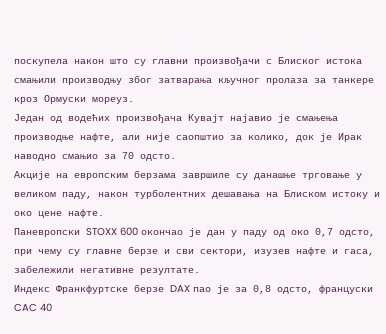поскупела након што су главни произвођачи с Блиског истока смањили производњу због затварања кључног пролаза за танкере кроз Ормуски мореуз.
Један од водећих произвођача Кувајт најавио је смањења производње нафте, али није саопштио за колико, док је Ирак наводно смањио за 70 одсто.
Акције на европским берзама завршиле су данашње трговање у великом паду, након турболентних дешавања на Блиском истоку и око цене нафте.
Паневропски STOXX 600 окончао је дан у паду од око 0,7 одсто, при чему су главне берзе и сви сектори, изузев нафте и гаса, забележили негативне резултате.
Индекс Франкфуртске берзе DAX пао је за 0,8 одсто, француски CAC 40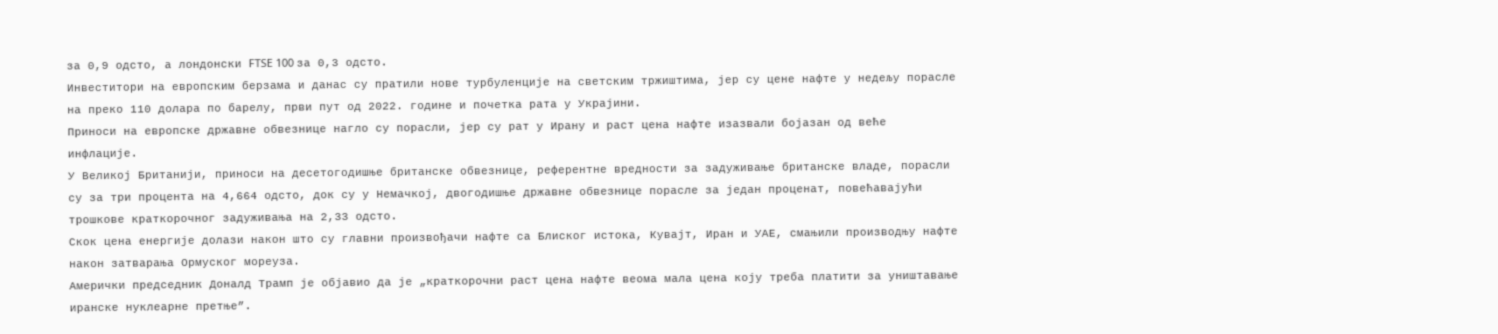за 0,9 одсто, а лондонски FTSE 100 за 0,3 одсто.
Инвеститори на европским берзама и данас су пратили нове турбуленције на светским тржиштима, јер су цене нафте у недељу порасле на преко 110 долара по барелу, први пут од 2022. године и почетка рата у Украјини.
Приноси на европске државне обвезнице нагло су порасли, јер су рат у Ирану и раст цена нафте изазвали бојазан од веће инфлације.
У Великој Британији, приноси на десетогодишње британске обвезнице, референтне вредности за задуживање британске владе, порасли су за три процента на 4,664 одсто, док су у Немачкој, двогодишње државне обвезнице порасле за један проценат, повећавајући трошкове краткорочног задуживања на 2,33 одсто.
Скок цена енергије долази након што су главни произвођачи нафте са Блиског истока, Кувајт, Иран и УАЕ, смањили производњу нафте након затварања Ормуског мореуза.
Амерички председник Доналд Трамп је објавио да је „краткорочни раст цена нафте веома мала цена коју треба платити за уништавање иранске нуклеарне претње”.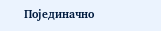Појединачно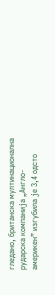гледано, британска мултинационална рударска компанија „Англо-америкен” изгубила је 3,4 одсто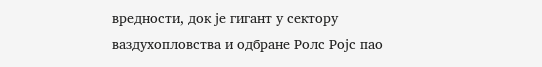вредности, док је гигант у сектору ваздухопловства и одбране Ролс Ројс пао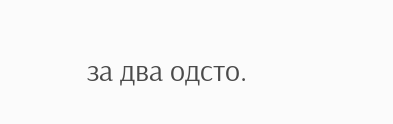за два одсто.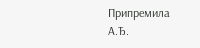Припремила А.Ђ.